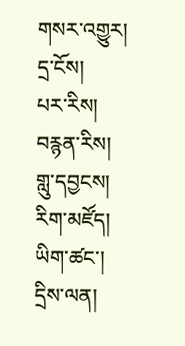གསར་འགྱུར།
དྲ་ངོས།
པར་རིས།
བརྙན་རིས།
གླུ་དབྱངས།
རིག་མཛོད།
ཡིག་ཚང་།
དྲིས་ལན།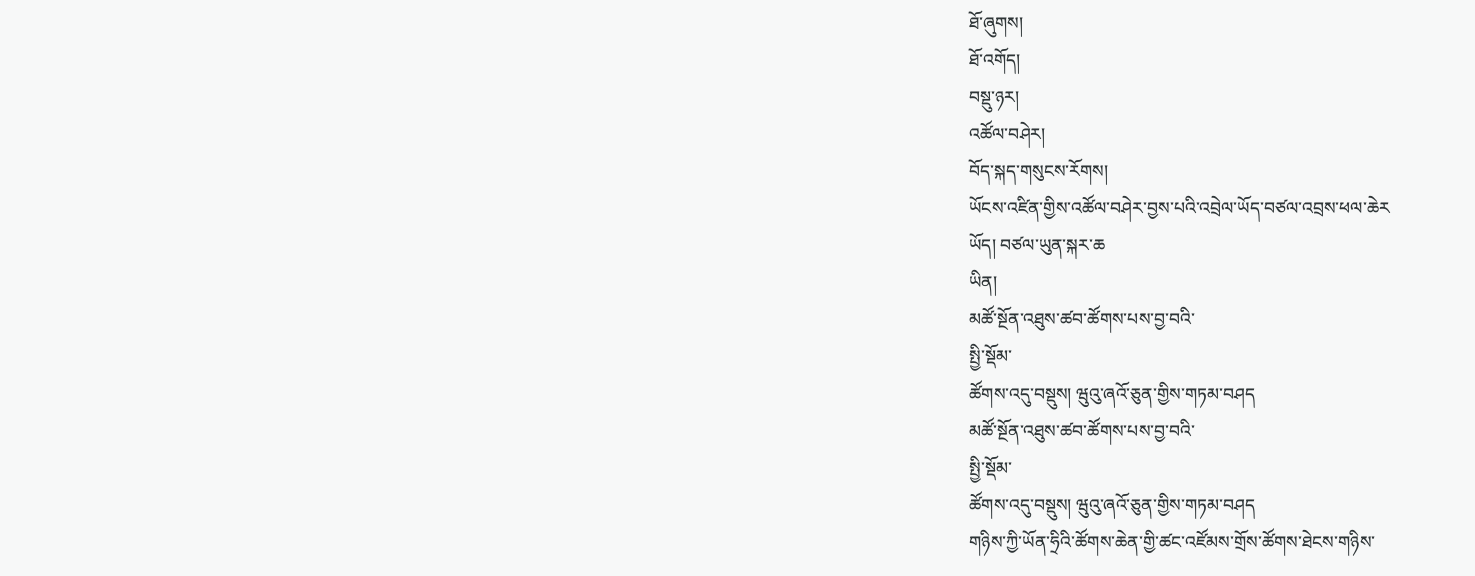ཐོ་ཞུགས།
ཐོ་འགོད།
བསྡུ་ཉར།
འཚོལ་བཤེར།
བོད་སྐད་གསུངས་རོགས།
ཡོངས་འཛིན་གྱིས་འཚོལ་བཤེར་བྱས་པའི་འབྲེལ་ཡོད་བཙལ་འབྲས་ཕལ་ཆེར
ཡོད། བཙལ་ཡུན་སྐར་ཆ
ཡིན།
མཚོ་སྔོན་འཐུས་ཚབ་ཚོགས་པས་བྱ་བའི་
སྤྱི་སྡོམ་
ཚོགས་འདུ་བསྡུས། ཝུའུ་ཞའོ་ཅུན་གྱིས་གཏམ་བཤད
མཚོ་སྔོན་འཐུས་ཚབ་ཚོགས་པས་བྱ་བའི་
སྤྱི་སྡོམ་
ཚོགས་འདུ་བསྡུས། ཝུའུ་ཞའོ་ཅུན་གྱིས་གཏམ་བཤད
གཉིས་ཀྱི་ཡོན་ཧྲིའི་ཚོགས་ཆེན་གྱི་ཚང་འཛོམས་གྲོས་ཚོགས་ཐེངས་གཉིས་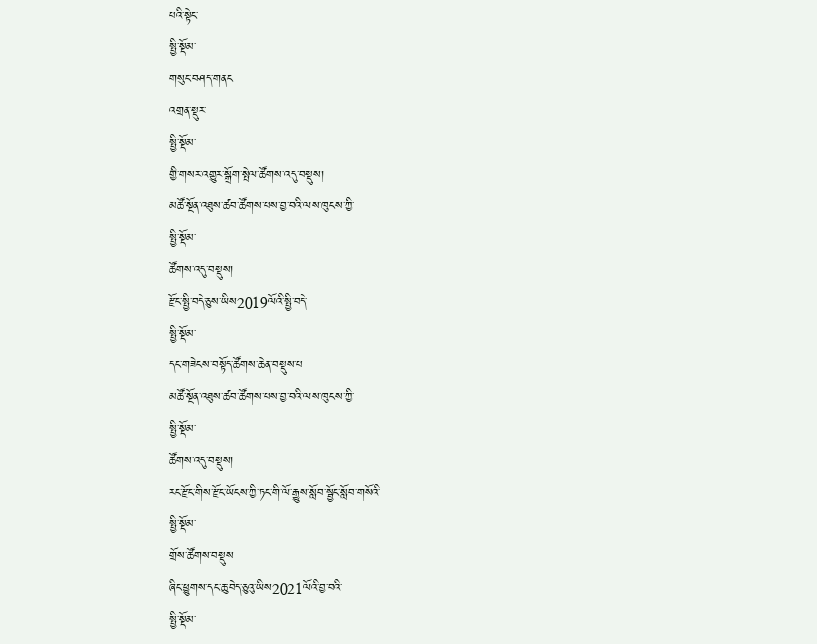པའི་སྟེང་
སྤྱི་སྡོམ་
གསུང་བཤད་གནང
འགྲན་སྡུར་
སྤྱི་སྡོམ་
གྱི་གསར་འགྱུར་སྒྲོག་སྤེལ་ཚོགས་འདུ་བསྡུས།
མཚོ་སྔོན་འཐུས་ཚབ་ཚོགས་པས་བྱ་བའི་ལས་ཁུངས་ཀྱི་
སྤྱི་སྡོམ་
ཚོགས་འདུ་བསྡུས།
རྫོང་སྤྱི་བདེ་ཅུས་ཡིས2019ལོའི་སྤྱི་བདེ་
སྤྱི་སྡོམ་
དང་གཟེངས་བསྟོད་ཚོགས་ཆེན་བསྡུས་པ
མཚོ་སྔོན་འཐུས་ཚབ་ཚོགས་པས་བྱ་བའི་ལས་ཁུངས་ཀྱི་
སྤྱི་སྡོམ་
ཚོགས་འདུ་བསྡུས།
རང་རྫོང་གིས་རྫོང་ཡོངས་ཀྱི་ཏང་གི་ལོ་རྒྱུས་སློབ་སྦྱོང་སློབ་གསོའི་
སྤྱི་སྡོམ་
གྲོས་ཚོགས་བསྡུས
ཞིང་ཕྱུགས་དང་ཆུ་བེད་ཅུའུ་ཡིས2021ལོའི་བྱ་བའི་
སྤྱི་སྡོམ་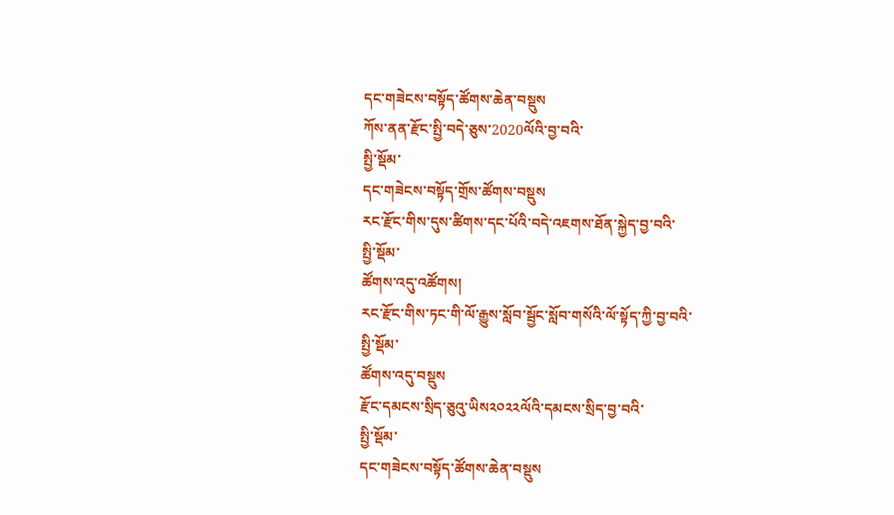དང་གཟེངས་བསྟོད་ཚོགས་ཆེན་བསྡུས
ཀོས་ནན་རྫོང་སྤྱི་བདེ་ཅུས་2020ལོའི་བྱ་བའི་
སྤྱི་སྡོམ་
དང་གཟེངས་བསྟོད་གྲོས་ཚོགས་བསྡུས
རང་རྫོང་གིས་དུས་ཚིགས་དང་པོའི་བདེ་འཇགས་ཐོན་སྐྱེད་བྱ་བའི་
སྤྱི་སྡོམ་
ཚོགས་འདུ་འཚོགས།
རང་རྫོང་གིས་ཏང་གི་ལོ་རྒྱུས་སློབ་སྦྱོང་སློབ་གསོའི་ལོ་སྟོད་ཀྱི་བྱ་བའི་
སྤྱི་སྡོམ་
ཚོགས་འདུ་བསྡུས
རྫོང་དམངས་སྲིད་ཅུའུ་ཡིས༢༠༢༢ལོའི་དམངས་སྲིད་བྱ་བའི་
སྤྱི་སྡོམ་
དང་གཟེངས་བསྟོད་ཚོགས་ཆེན་བསྡུས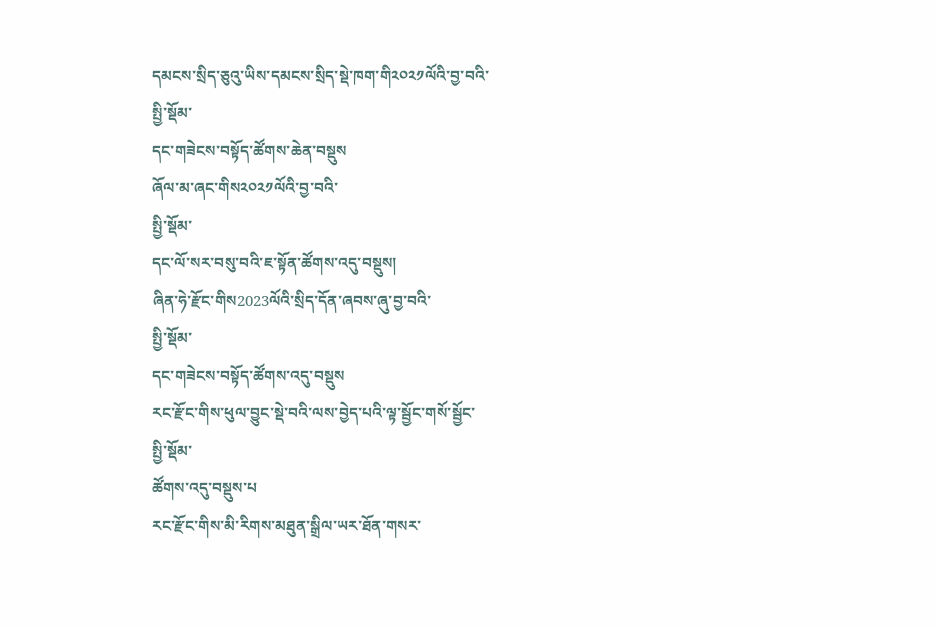དམངས་སྲིད་ཅུའུ་ཡིས་དམངས་སྲིད་སྡེ་ཁག་གི༢༠༢༡ལོའི་བྱ་བའི་
སྤྱི་སྡོམ་
དང་གཟེངས་བསྟོད་ཚོགས་ཆེན་བསྡུས
ཞོལ་མ་ཞང་གིས༢༠༢༡ལོའི་བྱ་བའི་
སྤྱི་སྡོམ་
དང་ལོ་སར་བསུ་བའི་ཇ་སྟོན་ཚོགས་འདུ་བསྡུས།
ཞིན་ཧེ་རྫོང་གིས2023ལོའི་སྲིད་དོན་ཞབས་ཞུ་བྱ་བའི་
སྤྱི་སྡོམ་
དང་གཟེངས་བསྟོད་ཚོགས་འདུ་བསྡུས
རང་རྫོང་གིས་ཕུལ་བྱུང་སྡེ་བའི་ལས་བྱེད་པའི་ལྟ་སྦྱོང་གསོ་སྦྱོང་
སྤྱི་སྡོམ་
ཚོགས་འདུ་བསྡུས་པ
རང་རྫོང་གིས་མི་རིགས་མཐུན་སྒྲིལ་ཡར་ཐོན་གསར་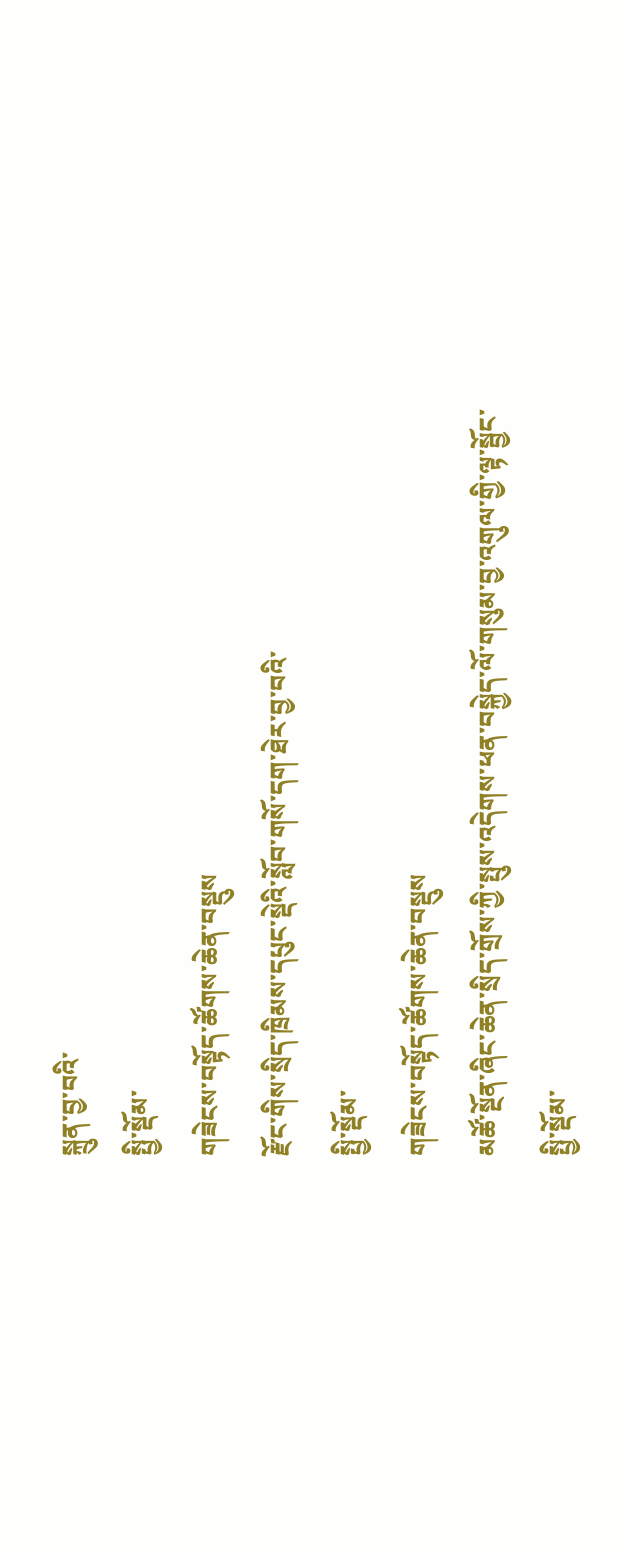སྐྲུན་བྱ་བའི་
སྤྱི་སྡོམ་
གཟེངས་བསྟོད་ཚོགས་ཆེན་བསྡུས
རྫོང་གིས་སྲིད་ཁྲིམས་དཔུང་སྡེའི་སློབ་གསོ་དག་ཐེར་བྱ་བའི་
སྤྱི་སྡོམ་
གཟེངས་བསྟོད་ཚོགས་ཆེན་བསྡུས
མཚོ་སྔོན་ཞིང་ཆེན་སྲིད་གྲོས་ཀྱི་སྤུས་འདེགས་ཕན་བསྐྱེད་ལོ་གསུམ་བྱ་འགུལ་གྱི་ལྟ་སྦྱོང་
སྤྱི་སྡོམ་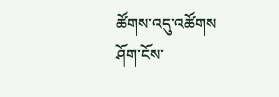ཚོགས་འདུ་འཚོགས
ཤོག་ངོས་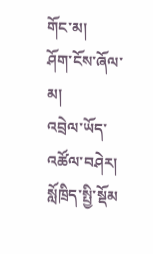གོང་མ།
ཤོག་ངོས་ཞོལ་མ།
འབྲེལ་ཡོད་འཚོལ་བཤེར།
སློཁྲིད་སྤྱི་སྡོམ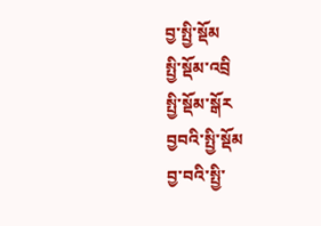བྱ་སྤྱི་སྡོམ
སྤྱི་སྡོམ་འབྲི
སྤྱི་སྡོམ་སྒོར
བྱབའི་སྤྱི་སྡོམ
བྱ་བའི་སྤྱི་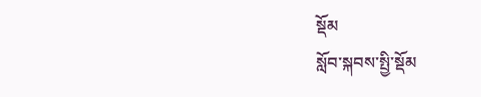སྡོམ
སློབ་སྐབས་སྤྱི་སྡོམ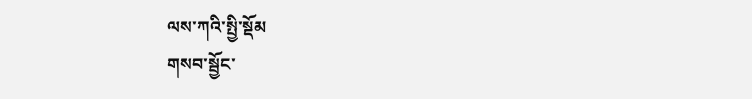ལས་ཀའི་སྤྱི་སྡོམ
གསབ་སྦྱོང་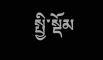སྤྱི་སྡོམ